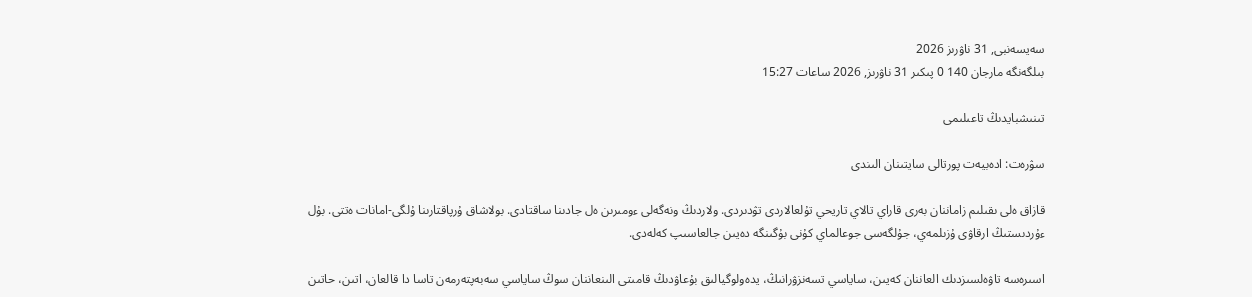سەيسەنبى, 31 ناۋرىز 2026
بىلگەنگە مارجان 140 0 پىكىر 31 ناۋرىز, 2026 ساعات 15:27

تىنىشبايدىڭ تاعىلىمى

سۋرەت: ادەبيەت پورتالى سايتىنان الىندى

قازاق ەلى ىقىلىم زاماننان بەرى قاراي تالاي تاريحي تۇلعالاردى تۋدىردى. ولاردىڭ ونەگەلى ءومىرىن ەل جادىنا ساقتادى. بولاشاق ۇرپاقتارىنا ۇلگى-امانات ەتتى. بۇل ءۇردىستىڭ ارقاۋى ۇزىلمەي، جۇلگەسى جوعالماي كۇنى بۇگىنگە دەيىن جالعاسىپ كەلەدى.

اسىرەسە تاۋەلسىزدىك العاننان كەيىن، ساياسي تسەنزۋرانىڭ، يدەولوگيالىق بۇعاۋدىڭ قامىتى الىنعاننان سوڭ ساياسي سەبەپتەرمەن تاسا دا قالعان، اتىن، حاتىن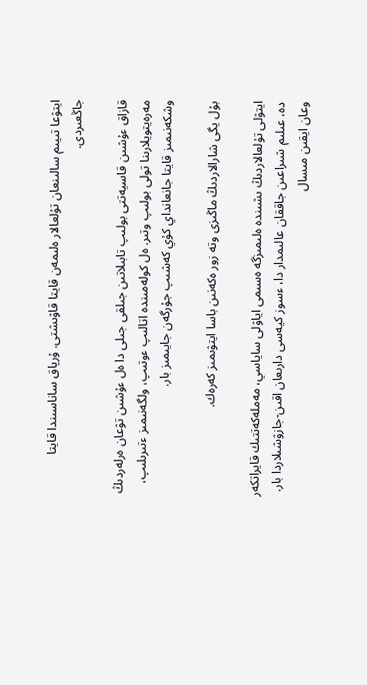ايتۋعا تىيىم سالىنعان تۇلعالار ەلىمەن قايتا قاۋىشتى. ۇرپاق ساناسىندا قايتا جاڭعىردى.

قازاق ءۇشىن قاسيەتتى بولىپ تابىلاتىن جىلقى جىلى دا ەل ءۇشىن تۋعان ەرلەردىڭ مەرەيتويلارىنا تولى بولىپ وتىر. ەل كولەمىندە اتالىپ ءوتىپ، ولگەنىمىز ءتىرىلىپ، وشكەنىمىز قايتا جانعانداي كۇي كەشىپ جۇرگەن جايىمىز بار.

بۇل يگى شارالاردىڭ ماڭىزى وتە زور ەكەنىن باسا ايتۋىمىز كەرەك.

ايتۋلى تۇلعالاردىڭ ىشىندە ەلىمىزگە ەسىمى اياۋلى ساياسي، مەملەكەتتىك قايراتكەر دە، عىلىم شىراعىن جاققان عالىمدار دا، ءسوز كيەسى دارىعان اقىن-جازۋشىلاردا بار. وعان ايقىن مىسال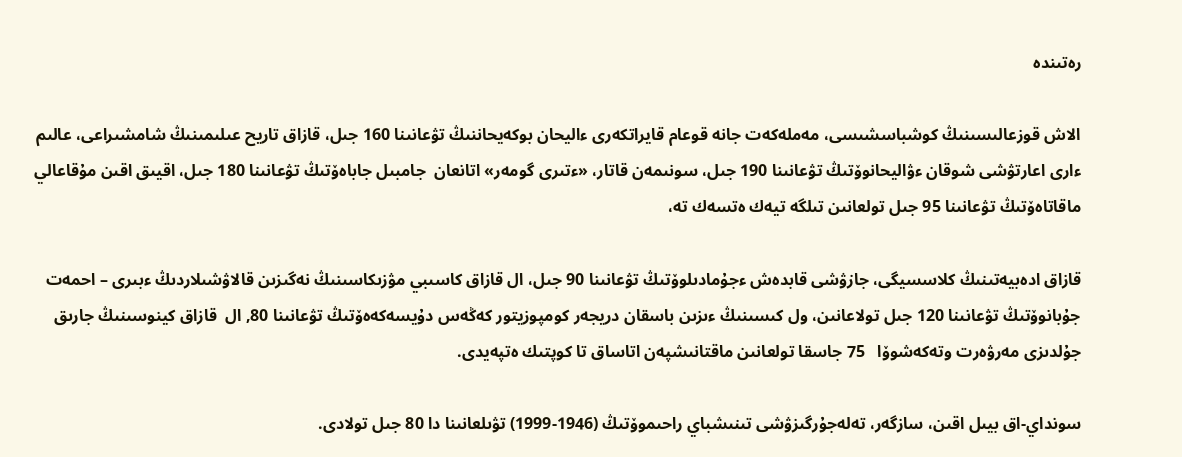رەتىندە

الاش قوزعالىسىنىڭ كوشباسشىسى، مەملەكەت جانە قوعام قايراتكەرى ءاليحان بوكەيحاننىڭ تۋعانىنا 160 جىل، قازاق تاريح عىلىمىنىڭ شامشىراعى، عالىم ءارى اعارتۋشى شوقان ءۋاليحانوۆتىڭ تۋعانىنا 190 جىل، سونىمەن قاتار، «ءتىرى گومەر» اتانعان  جامبىل جاباەۆتىڭ تۋعانىنا 180 جىل، اقيىق اقىن مۇقاعالي ماقاتاەۆتىڭ تۋعانىنا 95 جىل تولعانىن تىلگە تيەك ەتسەك تە،

قازاق ادەبيەتىنىڭ كلاسسيگى، جازۋشى قابدەش ءجۇمادىلوۆتىڭ تۋعانىنا 90 جىل، ال قازاق كاسىبي مۋزىكاسىنىڭ نەگىزىن قالاۋشىلاردىڭ ءبىرى – احمەت جۇبانوۆتىڭ تۋعانىنا 120 جىل تولاعانىن، ول كىسىنىڭ ءىزىن باسقان دريجەر كومپوزيتور كەڭەس دۇيسەكەەۆتىڭ تۋعانىنا 80, ال  قازاق كينوسىنىڭ جارىق جۇلدىزى مەرۋەرت وتەكەشوۆا   75 جاسقا تولعانىن ماقتانىشپەن اتاساق تا كوپتىك ەتپەيدى.

سونداي-اق بيىل اقىن، سازگەر، تەلەجۇرگىزۋشى تىنىشباي راحىموۆتىڭ (1946-1999) تۋىلعانىنا دا 80 جىل تولادى.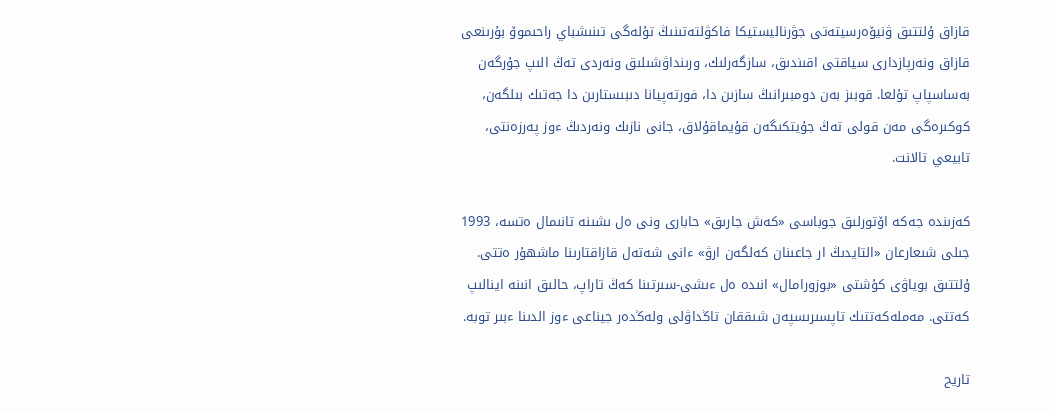قازاق ۇلتتىق ۋنيۆەرسيتەتى جۋرناليستيكا فاكۋلتەتىنىڭ تۇلەگى تىنىشباي راحىموۆ بۇرىنعى قازاق ونەرپازدارى سياقتى اقىندىق، سازگەرلىك، ورىنداۋشىلىق ونەردى تەڭ الىپ جۇرگەن بەساسپاپ تۇلعا. قوبىز بەن دومبىرانىڭ سازىن دا، فورتەپيانا دىبىستارىن دا جەتىك بىلگەن، كوكىرەگى مەن قولى تەڭ جۇيتكىگەن قۇيماقۇلاق، جانى نازىك ونەردىڭ ءوز پەرزەنتى، تابيعي تالانت.

كەزىندە جەكە اۆتورلىق جوباسى «كەش جارىق» حابارى ونى ەل ىشىنە تانىمال ەتسە، 1993 جىلى شىعارعان «التايدىڭ ار جاعىنان كەلگەن ارۋ» ءانى شەتەل قازاقتارىنا ماشھۇر ەتتى. ۇلتتىق بوياۋى كۇشتى «بوزورامال» انىدە ەل ءىشى-سىرتىنا كەڭ تاراپ، حالىق انىنە اينالىپ كەتتى. مەملەكەتتىك تاپسىرىسپەن شىققان تاڭداۋلى ولەڭدەر جيناعى ءوز الدىنا ءبىر توبە.

تاريح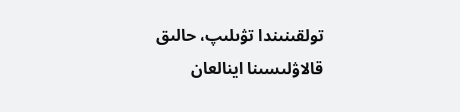تولقىنىندا تۋىلىپ، حالىق قالاۋلىسىنا اينالعان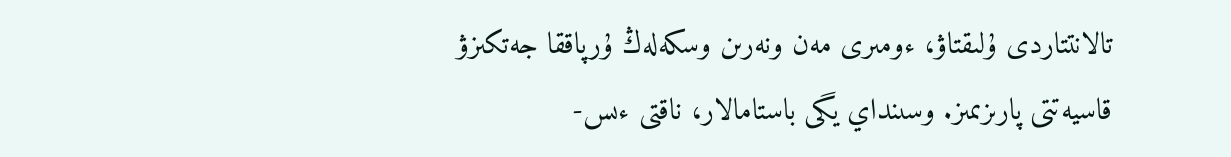تالانتتاردى ۇلىقتاۋ، ءومىرى مەن ونەرىن وسكەلەڭ ۇرپاققا جەتكىزۋ قاسيەتتى پارىزىمىز. وسىنداي يگى باستامالار، ناقتى ءىس-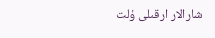شارالار ارقىلى ۇلت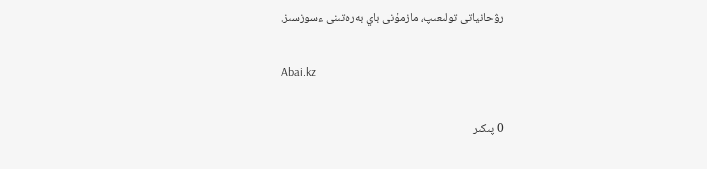رۋحانياتى تولىعىپ، مازمۇنى باي بەرەتىنى ءسوزسىز.

Abai.kz

0 پىكىر